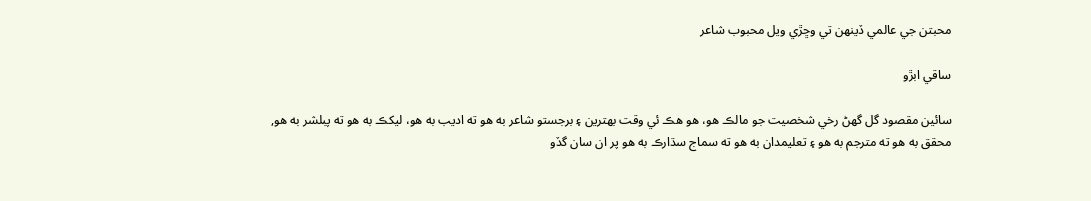محبتن جي عالمي ڏينھن تي وڇڙي ويل محبوب شاعر

ساقي ابڙو

سائين مقصود گل گهڻ رخي شخصيت جو مالڪ هو، هو هڪ ئي وقت بھترين ۽ برجستو شاعر به هو ته اديب به هو، ليکڪ به هو ته پبلشر به هو, محقق به هو ته مترجم به هو ۽ تعليمدان به هو ته سماج سڌارڪ به هو پر ان سان گڏو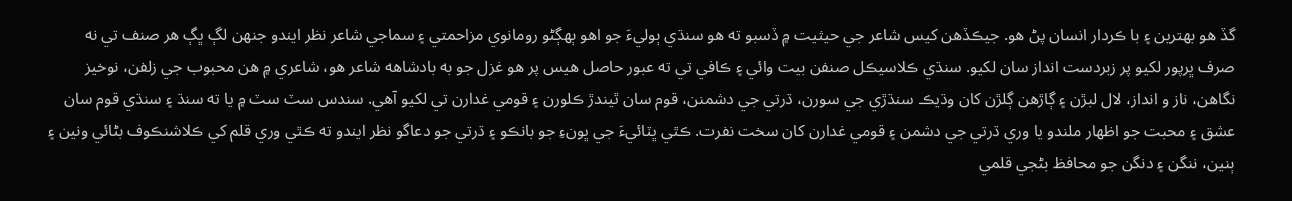گڏ هو بھترين ۽ با ڪردار انسان پڻ هو. جيڪڏهن کيس شاعر جي حيثيت ۾ ڏسبو ته هو سنڌي ٻوليءَ جو اهو ٻھڳڻو رومانوي مزاحمتي ۽ سماجي شاعر نظر ايندو جنھن لڳ ڀڳ هر صنف تي نه صرف ڀرپور لکيو پر زبردست انداز سان لکيو. سنڌي ڪلاسيڪل صنفن بيت وائي ۽ ڪافي تي ته عبور حاصل هيس پر هو غزل جو به بادشاهه شاعر هو، شاعري ۾ هن محبوب جي زلفن، نوخيز نگاهن، ناز و انداز، لال لبڙن ۽ ڳاڙهن ڳلڙن کان وڌيڪ سنڌڙي جي سورن، ڌرتي جي دشمنن، قوم سان ٿيندڙ ڪلورن ۽ قومي غدارن تي لکيو آهي. سندس سٽ سٽ ۾ يا ته سنڌ ۽ سنڌي قوم سان عشق ۽ محبت جو اظھار ملندو يا وري ڌرتي جي دشمن ۽ قومي غدارن کان سخت نفرت. ڪٿي ڀٽائيءَ جي ڀونءِ جو بانڪو ۽ ڌرتي جو دعاگو نظر ايندو ته ڪٿي وري قلم کي ڪلاشنڪوف بڻائي ونين ۽ ٻنين، ننگن ۽ دنگن جو محافظ بڻجي قلمي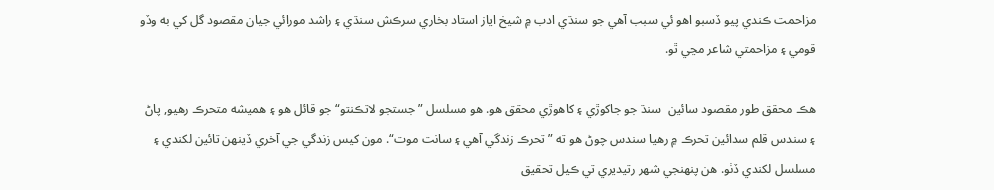مزاحمت ڪندي پيو ڏسبو اهو ئي سبب آهي جو سنڌي ادب ۾ شيخ اياز استاد بخاري سرڪش سنڌي ۽ راشد مورائي جيان مقصود گل کي به وڏو قومي ۽ مزاحمتي شاعر مڃي ٿو.

هڪ محقق طور مقصود سائين  سنڌ جو جاکوڙي ۽ کاهوڙي محقق هو. هو مسلسل ”جستجو لاتڪنتو“ جو قائل هو ۽ هميشه متحرڪ رهيو, پاڻ ۽ سندس قلم سدائين تحرڪ ۾ رهيا سندس چوڻ هو ته ”تحرڪ زندگي آهي ۽ سانت موت“. مون کيس زندگي جي آخري ڏينھن تائين لکندي ۽ مسلسل لکندي ڏٺو. هن پنھنجي شھر رتيديري تي ڪيل تحقيق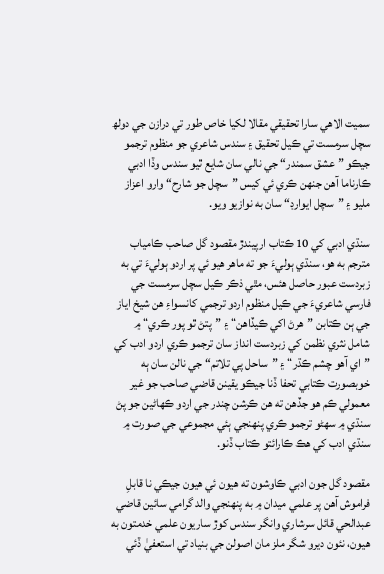سميت الاهي سارا تحقيقي مقالا لکيا خاص طور تي درازن جي دولھ سچل سرمست تي ڪيل تحقيق ۽ سندس شاعري جو منظوم ترجمو جيڪو ”عشق سمندر“ جي نالي سان شايع ٿيو سندس وڏا ادبي ڪارناما آهن جنھن ڪري ئي کيس ”سچل جو شارح“ وارو اعزاز مليو ۽ ”سچل ايوارڊ“ سان به نوازيو ويو.

سنڌي ادبي کي 10 ڪتاب ارپيندڙ مقصود گل صاحب ڪامياب مترجم به هو، سنڌي ٻوليءَ جو ته ماهر هيو ئي پر اردو ٻوليءَ تي به زبردست عبور حاصل هئس، مٿي ذڪر ڪيل سچل سرمست جي فارسي شاعريءَ جي ڪيل منظوم اردو ترجمي کانسواءِ هن شيخ اياز جي ٻن ڪتابن ”هرڻ اکي ڪيڏاهن“ ۽ ”پتڻ ٿو پور ڪري“ ۾ شامل نثري نظمن کي زبردست انداز سان ترجمو ڪري اردو ادب کي ”اي آهو چشم ڪڌر“ ۽ ”ساحل پي تلاتم“ جي نالن سان ٻه خوبصورت ڪتابي تحفا ڏنا جيڪو يقينن قاضي صاحب جو غير معمولي ڪم هو جڏهن ته هن ڪرشن چندر جي اردو ڪھاڻين جو پڻ سنڌي ۾ سھڻو ترجمو ڪري پنھنجي ٻئي مجموعي جي صورت ۾ سنڌي ادب کي هڪ ڪارائتو ڪتاب ڏنو.

مقصود گل جون ادبي ڪاوشون ته هيون ئي هيون جيڪي نا قابلِ فراموش آهن پر علمي ميدان ۾ به پنھنجي والد گرامي سائين قاضي عبدالحي قائل سرشاري وانگر سندس کوڙ ساريون علمي خدمتون به هيون، نئون ديرو شگر ملز مان اصولن جي بنياد تي استعفيٰ ڏئي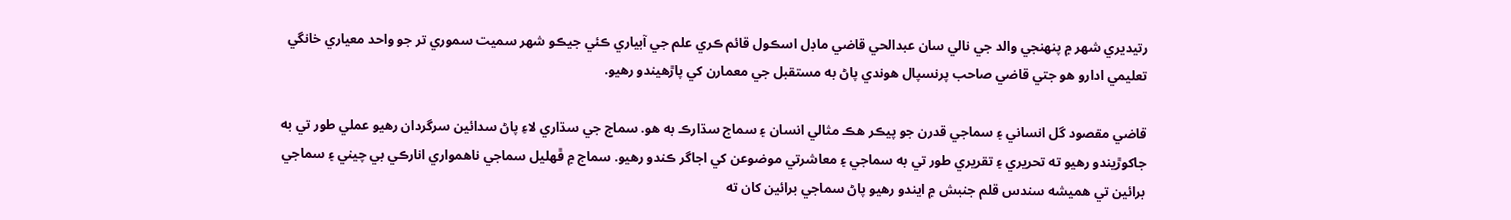رتيديري شھر ۾ پنھنجي والد جي نالي سان عبدالحي قاضي ماڊل اسڪول قائم ڪري علم جي آبياري ڪئي جيڪو شھر سميت سموري تر جو واحد معياري خانگي تعليمي ادارو هو جتي قاضي صاحب پرنسپال هوندي پاڻ به مستقبل جي معمارن کي پاڙهيندو رهيو.

قاضي مقصود گل انساني ۽ سماجي قدرن جو پيڪر هڪ مثالي انسان ۽ سماج سڌارڪ به هو. سماج جي سڌاري لاءِ پاڻ سدائين سرگردان رهيو عملي طور تي به جاکوڙيندو رهيو ته تحريري ۽ تقريري طور تي به سماجي ۽ معاشرتي موضوعن کي اجاگر ڪندو رهيو. سماج ۾ ڦھليل سماجي ناهمواري انارڪي بي چيني ۽ سماجي برائين تي هميشه سندس قلم جنبش ۾ ايندو رهيو پاڻ سماجي برائين کان ته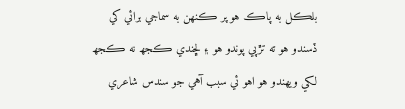بلڪل به پاڪ هو پر ڪنھن به سماجي برائي کي ڏسندو هو ته تڙپي پوندو هو ۽ لڇندي ڪجھ نه ڪجھ لکي ويھندو هو اهو ئي سبب آهي جو سندس شاعري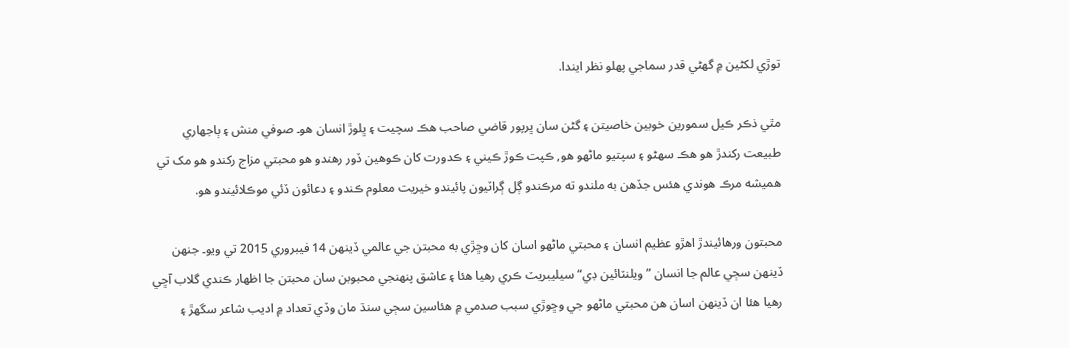توڙي لکڻين ۾ گهڻي قدر سماجي پھلو نظر ايندا.

مٿي ذڪر ڪيل سمورين خوبين خاصيتن ۽ گڻن سان ڀرپور قاضي صاحب هڪ سچيت ۽ ڀلوڙ انسان هو۔ صوفي منش ۽ ٻاجهاري طبيعت رکندڙ هو هڪ سھڻو ۽ سپتيو ماڻهو هو, ڪپت ڪوڙ ڪيني ۽ ڪدورت کان ڪوهين ڏور رهندو هو محبتي مزاج رکندو هو مک تي هميشه مرڪ هوندي هئس جڏهن به ملندو ته مرڪندو ڳل ڳراٽيون پائيندو خيريت معلوم ڪندو ۽ دعائون ڏئي موڪلائيندو هو.

محبتون ورهائيندڙ اهڙو عظيم انسان ۽ محبتي ماڻهو اسان کان وڇڙي به محبتن جي عالمي ڏينھن 14 فيبروري 2015 تي ويو۔ جنھن ڏينھن سڄي عالم جا انسان ”ويلنٽائين ڊي“ سيليبريٽ ڪري رهيا هئا ۽ عاشق پنھنجي محبوبن سان محبتن جا اظھار ڪندي گلاب آڇي رهيا هئا ان ڏينھن اسان هن محبتي ماڻهو جي وڇوڙي سبب صدمي ۾ هئاسين سڄي سنڌ مان وڏي تعداد ۾ اديب شاعر سگهڙ ۽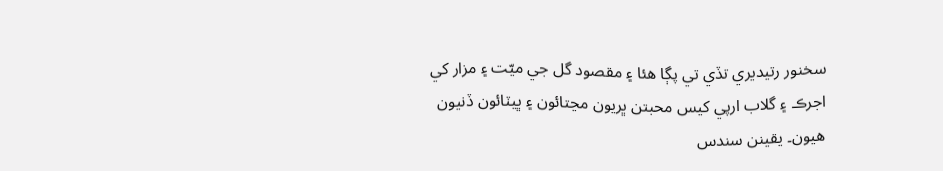سخنور رتيديري تڏي تي پڳا هئا ۽ مقصود گل جي ميّت ۽ مزار کي اجرڪ ۽ گلاب ارپي کيس محبتن ڀريون مڃتائون ۽ ڀيٽائون ڏنيون هيون۔ يقينن سندس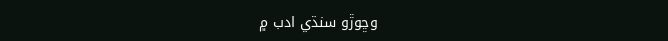وڇوڙو سنڌي ادب ۾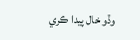وڏو خال پيدا ڪري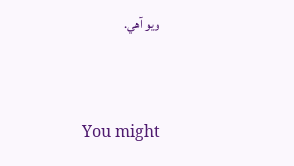ويو آهي.



You might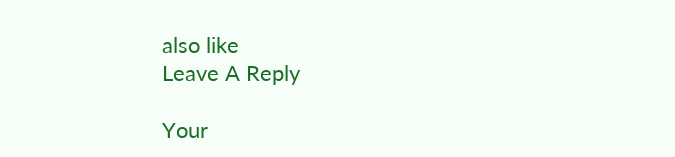also like
Leave A Reply

Your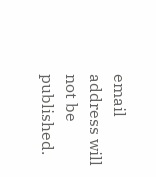email address will not be published.